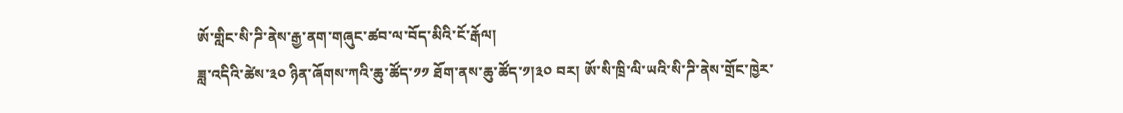ཨོ་གླིང་སི་ཌི་ནེས་རྒྱ་ནག་གཞུང་ཚབ་ལ་བོད་མིའི་ངོ་རྒོལ།
ཟླ་འདིའི་ཚེས་༣༠ ཉིན་ཞོགས་ཀའི་ཆུ་ཚོད་༡༡ ཐོག་ནས་ཆུ་ཚོད་༡།༣༠ བར། ཨོ་སི་ཁྲི་ལི་ཡའི་སི་ཌི་ནེས་གྲོང་ཁྱེར་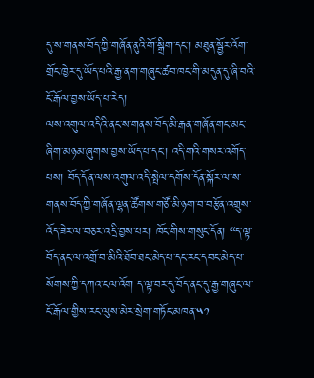དུ་ས་གནས་བོད་ཀྱི་གཞོན་ནུའི་གོ་སྒྲིག་དང་། མཐུན་སྦྱོར་འོག་གྲོང་ཁྱེར་དུ་ཡོད་པའི་རྒྱ་ནག་གཞུང་ཚབ་ཁང་གི་མདུན་དུ་ཞི་བའི་ངོ་རྒོལ་བྱས་ཡོད་པ་རེད།
ལས་འགུལ་འདིའི་ནང་ས་གནས་བོད་མི་རྒན་གཞོན་གང་མང་ཞིག་མཉམ་ཞུགས་བྱས་ཡོད་པ་དང་། འདི་གའི་གསར་འགོད་པས། བོད་དོན་ལས་འགུལ་འདི་སྤེལ་དགོས་དོན་སྐོར་ལ་ས་གནས་བོད་ཀྱི་གཞོན་ལྷན་ཚོགས་གཙོ་མི་ཉག་བ་བརྩོན་འགྲུས་འོད་ཟེར་ལ་བཅར་འདྲི་བྱས་པར། ཁོང་གིས་གསུང་དོན། “ད་ལྟ་བོད་ནང་ལ་འགྲོ་བ་མིའི་ཐོབ་ཐང་མེད་པ་དང་རང་དབང་མེད་པ་སོགས་ཀྱི་དཀའ་ངལ་འོག ད་ལྟ་བར་དུ་བོད་ནང་དུ་རྒྱ་གཞུང་ལ་ངོ་རྒོལ་གྱིས་རང་ལུས་མེར་སྲེག་གཏོང་མཁན་༥༡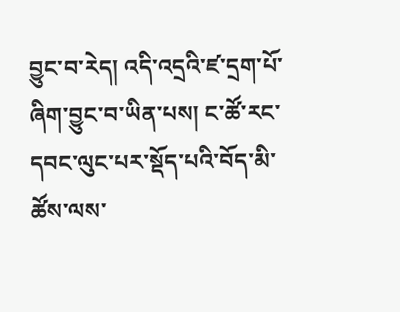བྱུང་བ་རེད། འདི་འདྲའི་ཛ་དྲག་པོ་ཞིག་བྱུང་བ་ཡིན་པས། ང་ཚོ་རང་དབང་ལུང་པར་སྡོད་པའི་བོད་མི་ཚོས་ལས་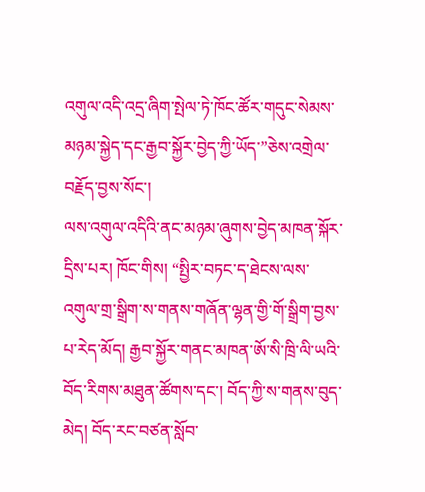འགུལ་འདི་འདྲ་ཞིག་སྤེལ་ཏེ་ཁོང་ཚོར་གདུང་སེམས་མཉམ་སྐྱེད་དང་རྒྱབ་སྐྱོར་བྱེད་ཀྱི་ཡོད་”ཅེས་འགྲེལ་བརྗོད་བྱས་སོང་།
ལས་འགུལ་འདིའི་ནང་མཉམ་ཞུགས་བྱེད་མཁན་སྐོར་དྲིས་པར། ཁོང་གིས། “སྤྱིར་བཏང་ད་ཐེངས་ལས་འགུལ་གྲ་སྒྲིག་ས་གནས་གཞོན་ལྷན་གྱི་གོ་སྒྲིག་བྱས་པ་རེད་མོད། རྒྱབ་སྐྱོར་གནང་མཁན་ཨོ་སི་ཁྲི་ལི་ཡའི་བོད་རིགས་མཐུན་ཚོགས་དང་། བོད་ཀྱི་ས་གནས་བུད་མེད། བོད་རང་བཙན་སློབ་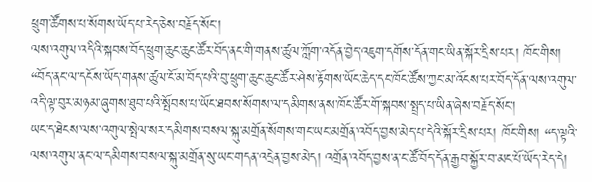ཕྲུག་ཚོགས་པ་སོགས་ཡོད་པ་རེད་ཅེས་བརྗོད་སོང་།
ལས་འགུལ་འདིའི་སྐབས་བོད་ཕྲུག་ཆུང་ཆུང་ཚོར་བོད་ནང་གི་གནས་ཚུལ་ཀློག་འདོན་བྱེད་འཇུག་དགོས་དོན་གང་ཡིན་སྐོར་དྲིས་པར། ཁོང་གིས། “བོད་ནང་ལ་དངོས་ཡོད་གནས་ཚུལ་ངོ་མ་བོད་པའི་བུ་ཕྲུག་ཆུང་ཆུང་ཚོར་ཤེས་རྟོགས་ཡོང་ཆེད་དང་ཁོང་ཚོས་ཀྱང་མ་འོངས་པར་བོད་དོན་ལས་འགུལ་འདི་ལྟ་བུར་མཉམ་ཞུགས་ཐུབ་པའི་སྤོབས་པ་ཡོང་ཐབས་སོགས་ལ་དམིགས་ནས་ཁོང་ཚོར་གོ་སྐབས་སྤྲད་པ་ཡིན་ཞེས་བརྗོད་སོང་།
ཡང་ད་ཐེངས་ལས་འགུལ་སྤེལ་སར་དམིགས་བསལ་སྐུ་མགྲོན་སོགས་གང་ཡང་མགྲོན་འབོད་བྱས་མེད་པ་དེའི་སྐོར་དྲིས་པར། ཁོང་གིས། “ད་ལྟའི་ལས་འགུལ་ནང་ལ་དམིགས་བསལ་སྐུ་མགྲོན་སུ་ཡང་གདན་འདྲེན་བྱས་མེད། འགྲོན་འབོད་བྱས་ན་ང་ཚོ་བོད་དོན་རྒྱབ་སྐྱོར་བ་མང་པོ་ཡོད་རེད་དེ།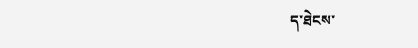ད་ཐེངས་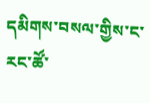དམིགས་བསལ་གྱིས་ང་རང་ཚོ་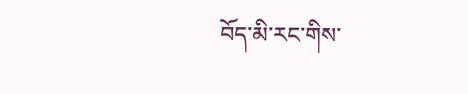བོད་མི་རང་གིས་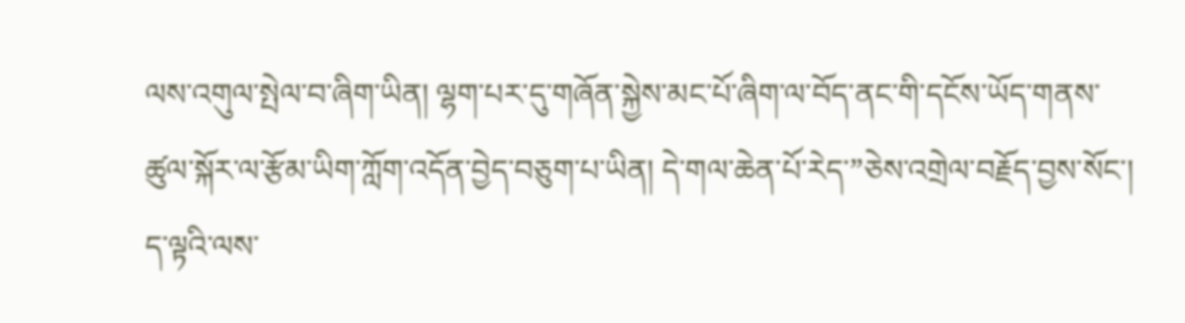ལས་འགུལ་སྤེལ་བ་ཞིག་ཡིན། ལྷག་པར་དུ་གཞོན་སྐྱེས་མང་པོ་ཞིག་ལ་བོད་ནང་གི་དངོས་ཡོད་གནས་ཚུལ་སྐོར་ལ་རྩོམ་ཡིག་ཀློག་འདོན་བྱེད་བཅུག་པ་ཡིན། དེ་གལ་ཆེན་པོ་རེད་”ཅེས་འགྲེལ་བརྗོད་བྱས་སོང་།
ད་ལྟའི་ལས་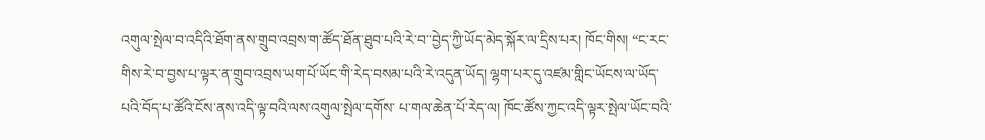འགུལ་སྤེལ་བ་འདིའི་ཐོག་ནས་གྲུབ་འབྲས་ག་ཚོད་ཐོན་ཐུབ་པའི་རེ་བ་་བྱེད་ཀྱི་ཡོད་མེད་སྐོར་ལ་དྲིས་པར། ཁོང་གིས། “ང་རང་གིས་རེ་བ་བྱས་པ་ལྟར་ན་གྲུབ་འབྲས་ཡག་པོ་ཡོང་གི་རེད་བསམ་པའི་རེ་འདུན་ཡོད། ལྷག་པར་དུ་འཛམ་གླིང་ཡོངས་ལ་ཡོད་པའི་བོད་པ་ཚོའི་ངོས་ནས་འདི་ལྟ་བའི་ལས་འགུལ་སྤེལ་དགོས་ པ་གལ་ཆེན་པོ་རེད་ལ། ཁོང་ཚོས་ཀྱང་འདི་ལྟར་སྤེལ་ཡོང་བའི་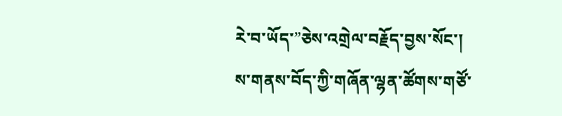རེ་བ་ཡོད་”ཅེས་འགྲེལ་བརྗོད་བྱས་སོང་།
ས་གནས་བོད་ཀྱི་གཞོན་ལྷན་ཚོགས་གཙོ་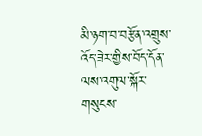མི་ཉག་བ་བརྩོན་འགྲུས་འོད་ཟེར་གྱིས་བོད་དོན་ལས་འགུལ་སྐོར་གསུངས་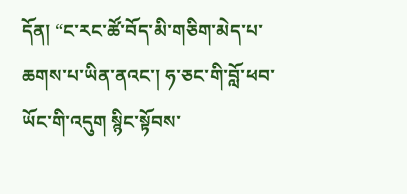དོན། “ང་རང་ཚོ་བོད་མི་གཅིག་མེད་པ་ཆགས་པ་ཡིན་ནའང་། ཧ་ཅང་གི་བློ་ཕབ་ཡོང་གི་འདུག སྙིང་སྟོབས་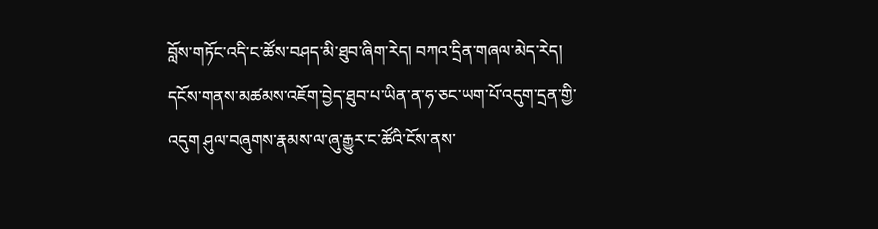བློས་གཏོང་འདི་ང་ཚོས་བཤད་མི་ཐུབ་ཞིག་རེད། བཀའ་དྲིན་གཞལ་མེད་རེད། དངོས་གནས་མཚམས་འཇོག་བྱེད་ཐུབ་པ་ཡིན་ན་ཧ་ཅང་ཡག་པོ་འདུག་དྲན་གྱི་འདུག ཤུལ་བཞུགས་རྣམས་ལ་ཞུ་རྒྱུར་ང་ཚོའི་ངོས་ནས་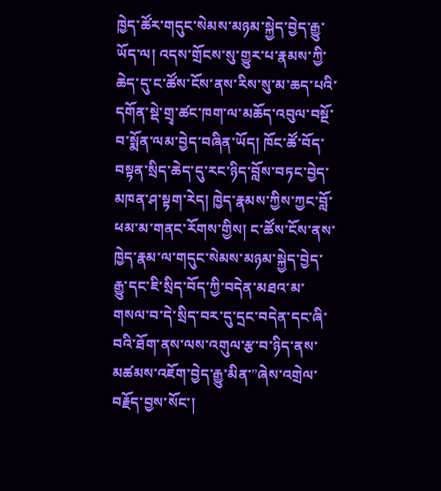ཁྱེད་ཚོར་གདུང་སེམས་མཉམ་སྐྱེད་བྱེད་རྒྱུ་ཡོད་ལ། འདས་གྲོངས་སུ་གྱུར་པ་རྣམས་ཀྱི་ཆེད་དུ་ང་ཚོས་ངོས་ནས་རིས་སུ་མ་ཆད་པའི་དགོན་སྡེ་གྲྭ་ཚང་ཁག་ལ་མཆོད་འབུལ་བསྔོ་བ་སྨོན་ལམ་བྱེད་བཞིན་ཡོད། ཁོང་ཚོ་བོད་བསྟན་སྲིད་ཆེད་དུ་རང་ཉིད་བློས་བཏང་བྱེད་མཁན་ཤ་སྟག་རེད། ཁྱེད་རྣམས་ཀྱིས་ཀྱང་བློ་ཕམ་མ་གནང་རོགས་གྱིས། ང་ཚོས་ངོས་ནས་ཁྱེད་རྣམ་ལ་གདུང་སེམས་མཉམ་སྐྱེད་བྱེད་རྒྱུ་དང་ཇི་སྲིད་བོད་ཀྱི་བདེན་མཐའ་མ་གསལ་བ་དེ་སྲིད་བར་དུ་དྲང་བདེན་དང་ཞི་བའི་ཐོག་ནས་ལས་འགུལ་རྩ་བ་ཉིད་ནས་མཚམས་འཇོག་བྱེད་རྒྱུ་མིན་”ཞེས་འགྲེལ་བརྗོད་བྱས་སོང་།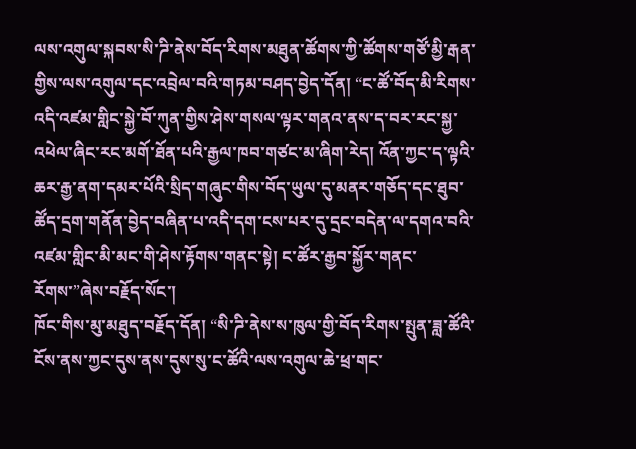ལས་འགུལ་སྐབས་སི་ཌི་ནེས་བོད་རིགས་མཐུན་ཚོགས་ཀྱི་ཚོགས་གཙོ་མྱི་རྒན་གྱིས་ལས་འགུལ་དང་འབྲེལ་བའི་གཏམ་བཤད་བྱེད་དོན། “ང་ཚོ་བོད་མི་རིགས་འདི་འཛམ་གླིང་སྐྱེ་བོ་ཀུན་གྱིས་ཤེས་གསལ་ལྟར་གནའ་ནས་ད་བར་རང་སྐྱ་འཕེལ་ཞིང་རང་མགོ་ཐོན་པའི་རྒྱལ་ཁབ་གཙང་མ་ཞིག་རེད། འོན་ཀྱང་ད་ལྟའི་ཆར་རྒྱ་ནག་དམར་པོའི་སྲིད་གཞུང་གིས་བོད་ཡུལ་དུ་མནར་གཅོད་དང་ཐུབ་ཚོད་དྲག་གནོན་བྱེད་བཞིན་པ་འདི་དག་ངས་པར་དུ་དྲང་བདེན་ལ་དགའ་བའི་འཛམ་གླིང་མི་མང་གི་ཤེས་རྟོགས་གནང་སྟེ། ང་ཚོར་རྒྱབ་སྐྱོར་གནང་རོགས་”ཞེས་བརྗོད་སོང་།
ཁོང་གིས་མུ་མཐུད་བརྗོད་དོན། “སི་ཌི་ནེས་ས་ཁུལ་གྱི་བོད་རིགས་སྤུན་ཟླ་ཚོའི་ངོས་ནས་ཀྱང་དུས་ནས་དུས་སུ་ང་ཚོའི་ལས་འགུལ་ཆེ་ཕྲ་གང་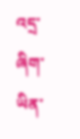འདྲ་ཞིག་ཡིན་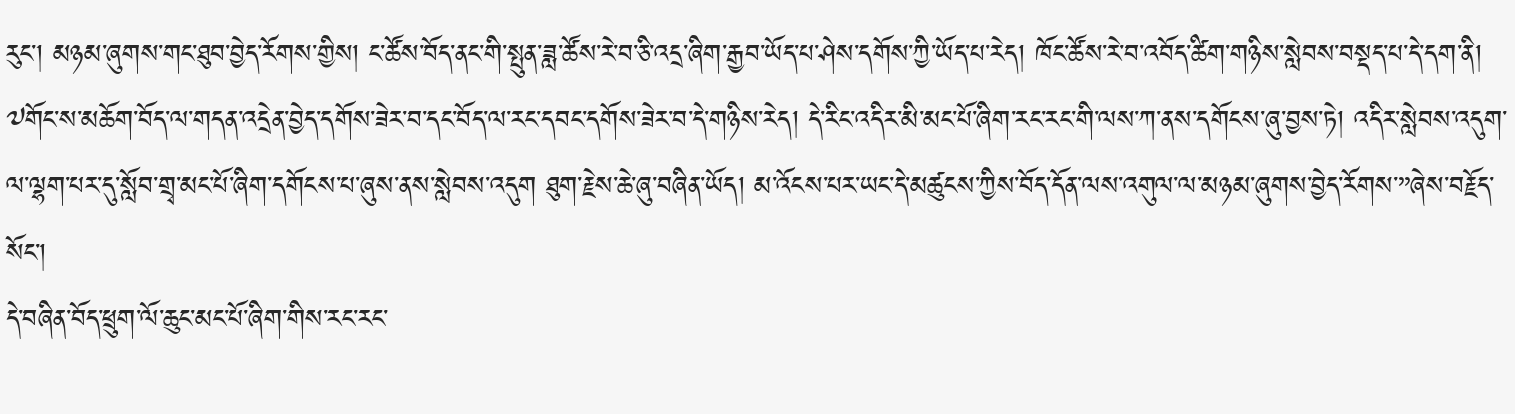རུང་། མཉམ་ཞུགས་གང་ཐུབ་བྱེད་རོགས་གྱིས། ང་ཚོས་བོད་ནང་གི་སྤུན་ཟླ་ཚོས་རེ་བ་ཅི་འདྲ་ཞིག་རྒྱབ་ཡོད་པ་ཤེས་དགོས་ཀྱི་ཡོད་པ་རེད། ཁོང་ཚོས་རེ་བ་འབོད་ཚིག་གཉིས་སླེབས་བསྡད་པ་དེ་དག་ནི། ༧གོང་ས་མཆོག་བོད་ལ་གདན་འདྲེན་བྱེད་དགོས་ཟེར་བ་དང་བོད་ལ་རང་དབང་དགོས་ཟེར་བ་དེ་གཉིས་རེད། དེ་རིང་འདིར་མི་མང་པོ་ཞིག་རང་རང་གི་ལས་ཀ་ནས་དགོངས་ཞུ་བྱས་ཏེ། འདིར་སླེབས་འདུག་ལ་ལྷག་པར་དུ་སློབ་གྲྭ་མང་པོ་ཞིག་དགོངས་པ་ཞུས་ནས་སླེབས་འདུག ཐུག་རྗེས་ཆེ་ཞུ་བཞིན་ཡོད། མ་འོངས་པར་ཡང་དེ་མཚུངས་ཀྱིས་བོད་དོན་ལས་འགུལ་ལ་མཉམ་ཞུགས་བྱེད་རོགས་”ཞེས་བརྗོད་སོང་།
དེ་བཞིན་བོད་ཕྲུག་ལོ་ཆུང་མང་པོ་ཞིག་གིས་རང་རང་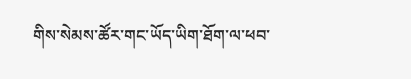གིས་སེམས་ཚོར་གང་ཡོད་ཡིག་ཐོག་ལ་ཕབ་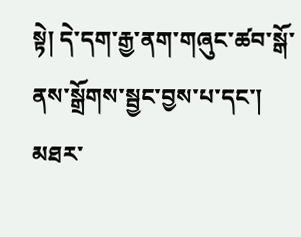སྟེ། དེ་དག་རྒྱ་ནག་གཞུང་ཚབ་སྒོ་ནས་སྒྲོགས་སྦྱང་བྱས་པ་དང་། མཐར་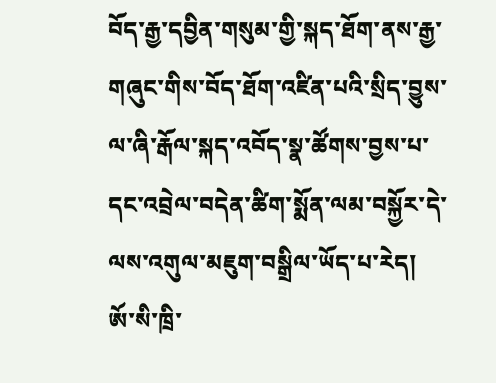བོད་རྒྱ་དབྱིན་གསུམ་གྱི་སྐད་ཐོག་ནས་རྒྱ་གཞུང་གིས་བོད་ཐོག་འཛིན་པའི་སྲིད་བྱུས་ལ་ཞི་རྒོལ་སྐད་འབོད་སྣ་ཚོགས་བྱས་པ་དང་འབྲེལ་བདེན་ཚིག་སྨོན་ལམ་བསྐྱོར་དེ་ལས་འགུལ་མཇུག་བསྒྲིལ་ཡོད་པ་རེད།
ཨོ་སི་ཁྲི་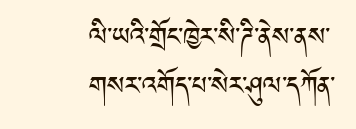ལི་ཡའི་གྲོང་ཁྱེར་སི་ཌི་ནེས་ནས་གསར་འགོད་པ་སེར་ཤུལ་དཀོན་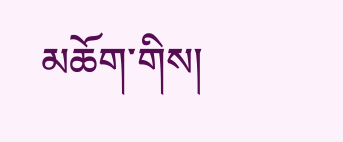མཆོག་གིས།